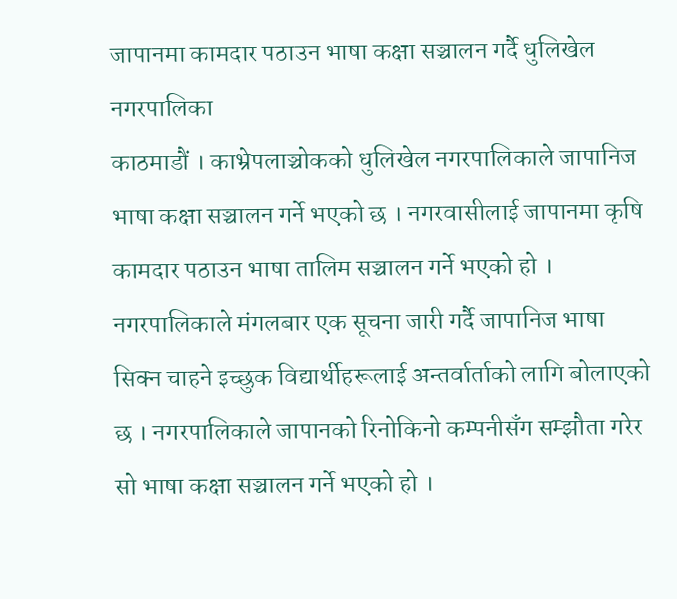जापानमा कामदार पठाउन भाषा कक्षा सञ्चालन गर्दै धुलिखेल नगरपालिका
काठमाडौं । काभ्रेपलाञ्चोकको धुलिखेल नगरपालिकाले जापानिज भाषा कक्षा सञ्चालन गर्ने भएको छ । नगरवासीलाई जापानमा कृषि कामदार पठाउन भाषा तालिम सञ्चालन गर्ने भएको हो । नगरपालिकाले मंगलबार एक सूचना जारी गर्दै जापानिज भाषा सिक्न चाहने इच्छुक विद्यार्थीहरूलाई अन्तर्वार्ताको लागि बोलाएको छ । नगरपालिकाले जापानको रिनोकिनो कम्पनीसँग सम्झौता गरेर सो भाषा कक्षा सञ्चालन गर्ने भएको हो ।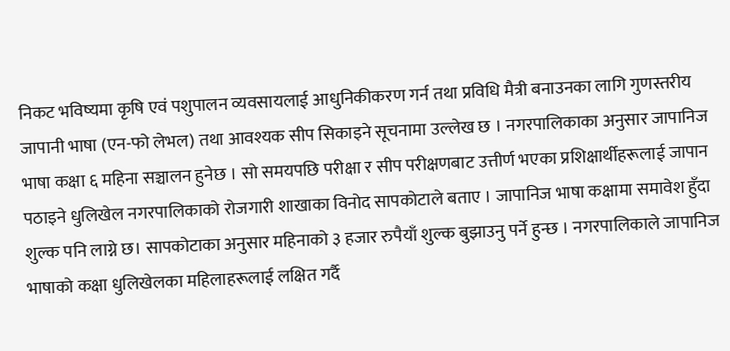निकट भविष्यमा कृषि एवं पशुपालन व्यवसायलाई आधुनिकीकरण गर्न तथा प्रविधि मैत्री बनाउनका लागि गुणस्तरीय जापानी भाषा (एन-फो लेभल) तथा आवश्यक सीप सिकाइने सूचनामा उल्लेख छ । नगरपालिकाका अनुसार जापानिज भाषा कक्षा ६ महिना सञ्चालन हुनेछ । सो समयपछि परीक्षा र सीप परीक्षणबाट उत्तीर्ण भएका प्रशिक्षार्थीहरूलाई जापान पठाइने धुलिखेल नगरपालिकाको रोजगारी शाखाका विनोद सापकोटाले बताए । जापानिज भाषा कक्षामा समावेश हुँदा शुल्क पनि लाग्ने छ। सापकोटाका अनुसार महिनाको ३ हजार रुपैयाँ शुल्क बुझाउनु पर्ने हुन्छ । नगरपालिकाले जापानिज भाषाको कक्षा धुलिखेलका महिलाहरूलाई लक्षित गर्दै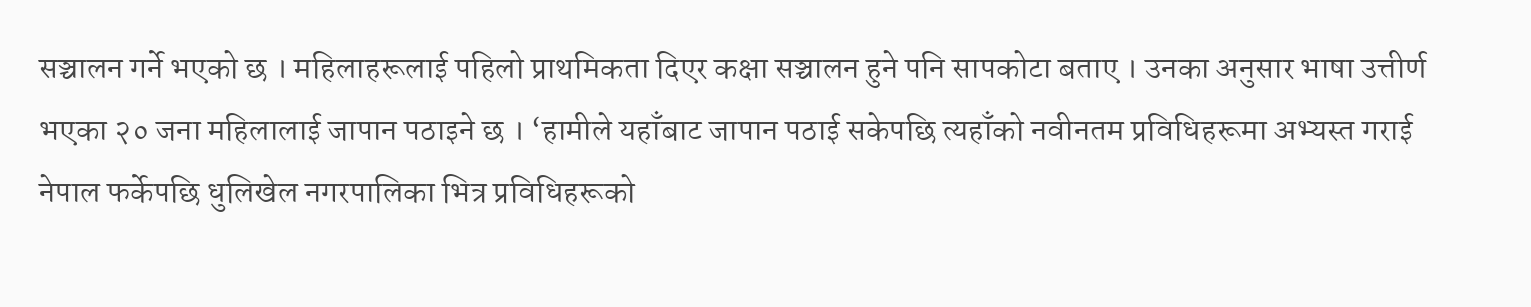सञ्चालन गर्ने भएको छ । महिलाहरूलाई पहिलो प्राथमिकता दिएर कक्षा सञ्चालन हुने पनि सापकोटा बताए । उनका अनुसार भाषा उत्तीर्ण भएका २० जना महिलालाई जापान पठाइने छ । ‘हामीले यहाँबाट जापान पठाई सकेपछि त्यहाँको नवीनतम प्रविधिहरूमा अभ्यस्त गराई नेपाल फर्केपछि धुलिखेल नगरपालिका भित्र प्रविधिहरूको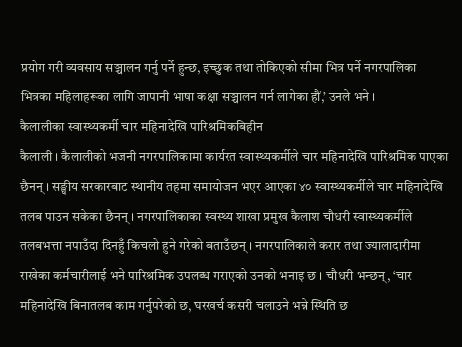प्रयोग गरी व्यवसाय सञ्चालन गर्नु पर्ने हुन्छ, इच्छुक तथा तोकिएको सीमा भित्र पर्ने नगरपालिका भित्रका महिलाहरूका लागि जापानी भाषा कक्षा सञ्चालन गर्न लागेका हौं,’ उनले भने ।
कैलालीका स्वास्थ्यकर्मी चार महिनादेखि पारिश्रमिकबिहीन
कैलाली । कैलालीको भजनी नगरपालिकामा कार्यरत स्वास्थ्यकर्मीले चार महिनादेखि पारिश्रमिक पाएका छैनन् । सङ्घीय सरकारबाट स्थानीय तहमा समायोजन भएर आएका ४० स्वास्थ्यकर्मीले चार महिनादेखि तलब पाउन सकेका छैनन् । नगरपालिकाका स्वस्थ्य शाखा प्रमुख कैलाश चौधरी स्वास्थ्यकर्मीले तलबभत्ता नपाउँदा दिनहुँ किचलो हुने गरेको बताउँछन् । नगरपालिकाले करार तथा ज्यालादारीमा राखेका कर्मचारीलाई भने पारिश्रमिक उपलब्ध गराएको उनको भनाइ छ । चौधरी भन्छन्, ‘चार महिनादेखि बिनातलब काम गर्नुपरेको छ, घरखर्च कसरी चलाउने भन्ने स्थिति छ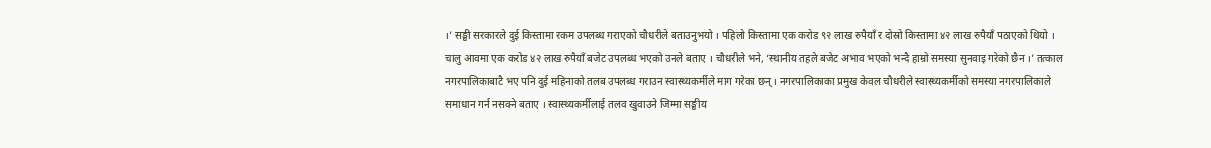।’ सङ्घी सरकारले दुई किस्तामा रकम उपलब्ध गराएको चौधरीले बताउनुभयो । पहिलो किस्तामा एक करोड ९२ लाख रुपैयाँ र दोस्रो किस्तामा ४२ लाख रुपैयाँ पठाएको थियो । चालु आवमा एक करोड ४२ लाख रुपैयाँ बजेट उपलब्ध भएको उनले बताए । चौधरीले भने, ‘स्थानीय तहले बजेट अभाव भएको भन्दै हाम्रो समस्या सुनवाइ गरेको छैन ।’ तत्काल नगरपालिकाबाटै भए पनि दुई महिनाको तलब उपलब्ध गराउन स्वास्थ्यकर्मीले माग गरेका छन् । नगरपालिकाका प्रमुख केवल चौधरीले स्वास्थ्यकर्मीको समस्या नगरपालिकाले समाधान गर्न नसक्ने बताए । स्वास्थ्यकर्मीलाई तलव खुवाउने जिम्मा सङ्घीय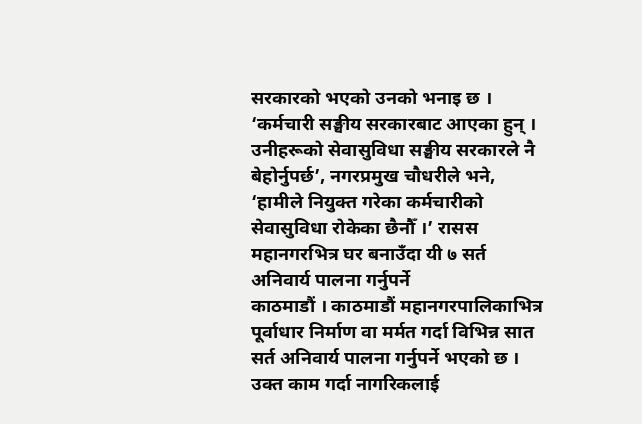सरकारको भएको उनको भनाइ छ । ‘कर्मचारी सङ्घीय सरकारबाट आएका हुन् । उनीहरूको सेवासुविधा सङ्घीय सरकारले नै बेहोर्नुपर्छ’, नगरप्रमुख चौधरीले भने, ‘हामीले नियुक्त गरेका कर्मचारीको सेवासुविधा रोकेका छैनौँ ।’ रासस
महानगरभित्र घर बनाउँदा यी ७ सर्त अनिवार्य पालना गर्नुपर्ने
काठमाडौं । काठमाडौं महानगरपालिकाभित्र पूर्वाधार निर्माण वा मर्मत गर्दा विभिन्न सात सर्त अनिवार्य पालना गर्नुपर्ने भएको छ । उक्त काम गर्दा नागरिकलाई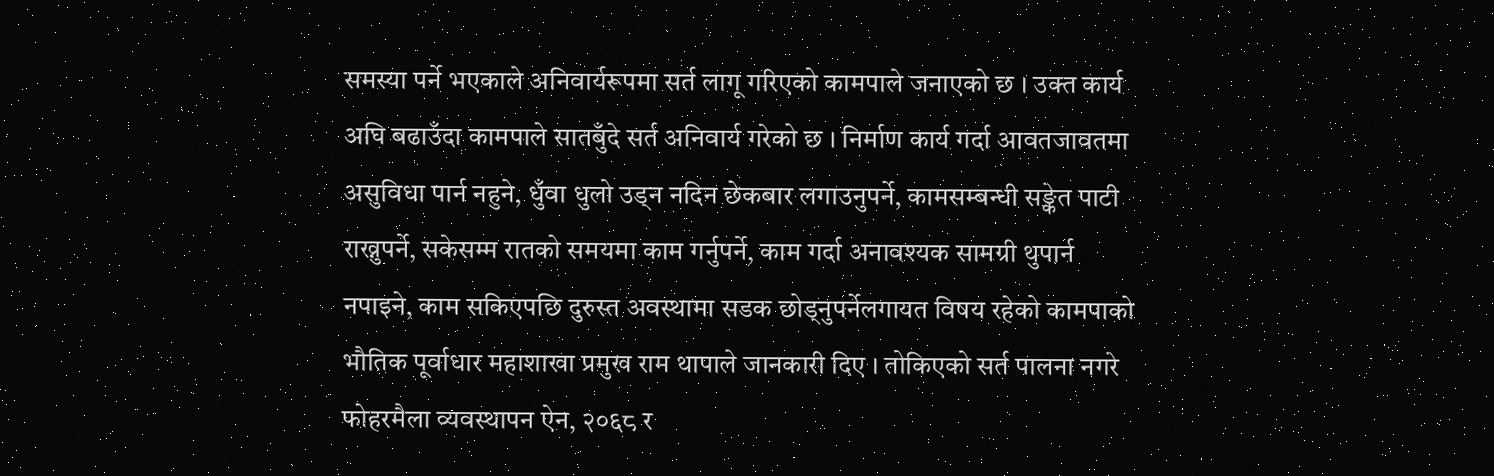समस्या पर्ने भएकाले अनिवार्यरूपमा सर्त लागू गरिएको कामपाले जनाएको छ । उक्त कार्य अघि बढाउँदा कामपाले सातबुँदे सर्त अनिवार्य गरेको छ । निर्माण कार्य गर्दा आवतजावतमा असुविधा पार्न नहुने, धुँवा धुलो उड्न नदिन छेकबार लगाउनुपर्ने, कामसम्बन्धी सङ्केत पाटी राख्नुपर्ने, सकेसम्म रातको समयमा काम गर्नुपर्ने, काम गर्दा अनावश्यक सामग्री थुपार्न नपाइने, काम सकिएपछि दुरुस्त अवस्थामा सडक छोड्नुपर्नेलगायत विषय रहेको कामपाको भौतिक पूर्वाधार महाशाखा प्रमुख राम थापाले जानकारी दिए । तोकिएको सर्त पालना नगरे फोहरमैला व्यवस्थापन ऐन, २०६८ र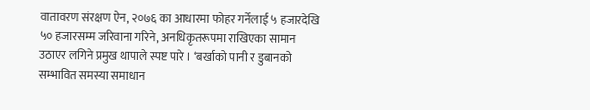वातावरण संरक्षण ऐन, २०७६ का आधारमा फोहर गर्नेलाई ५ हजारदेखि ५० हजारसम्म जरिवाना गरिने, अनधिकृतरूपमा राखिएका सामान उठाएर लगिने प्रमुख थापाले स्पष्ट पारे । ‘बर्खाको पानी र डुबानको सम्भावित समस्या समाधान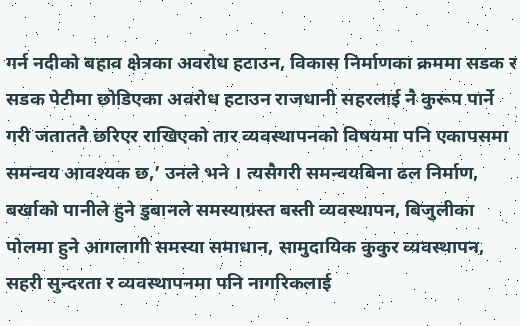गर्न नदीको बहाव क्षेत्रका अवरोध हटाउन, विकास निर्माणका क्रममा सडक र सडक पेटीमा छोडिएका अवरोध हटाउन राजधानी सहरलाई नै कुरूप पार्ने गरी जताततै छरिएर राखिएको तार व्यवस्थापनको विषयमा पनि एकापसमा समन्वय आवश्यक छ,’ उनले भने । त्यसैगरी समन्वयबिना ढल निर्माण, बर्खाको पानीले हुने डुबानले समस्याग्रस्त बस्ती व्यवस्थापन, बिजुलीका पोलमा हुने आगलागी समस्या समाधान, सामुदायिक कुकुर व्यवस्थापन, सहरी सुन्दरता र व्यवस्थापनमा पनि नागरिकलाई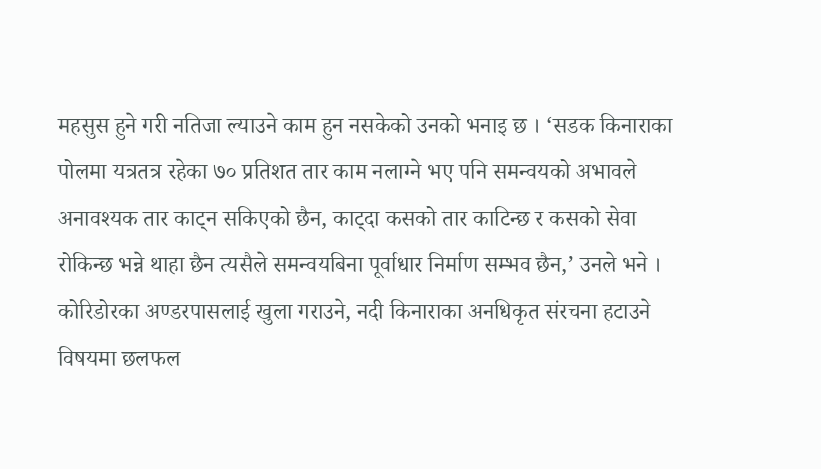महसुस हुने गरी नतिजा ल्याउने काम हुन नसकेको उनको भनाइ छ । ‘सडक किनाराका पोलमा यत्रतत्र रहेका ७० प्रतिशत तार काम नलाग्ने भए पनि समन्वयको अभावले अनावश्यक तार काट्न सकिएको छैन, काट्दा कसको तार काटिन्छ र कसको सेवा रोकिन्छ भन्ने थाहा छैन त्यसैले समन्वयबिना पूर्वाधार निर्माण सम्भव छैन,’ उनले भने । कोरिडोरका अण्डरपासलाई खुला गराउने, नदी किनाराका अनधिकृत संरचना हटाउने विषयमा छलफल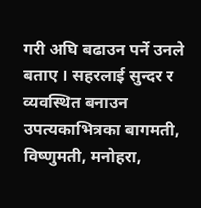गरी अघि बढाउन पर्ने उनले बताए । सहरलाई सुन्दर र व्यवस्थित बनाउन उपत्यकाभित्रका बागमती, विष्णुमती, मनोहरा,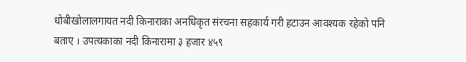धोबीखोलालगायत नदी किनाराका अनधिकृत संरचना सहकार्य गरी हटाउन आवश्यक रहेको पनि बताए । उपत्यकाका नदी किनारामा ३ हजार ४५९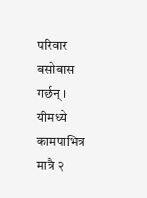परिवार बसोबास गर्छन् । यीमध्ये कामपाभित्र मात्रै २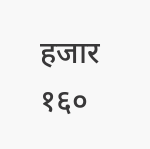हजार १६०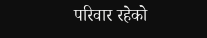परिवार रहेको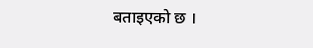बताइएको छ ।